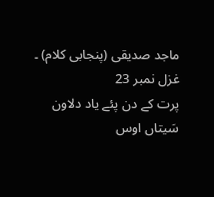ماجد صدیقی (پنجابی کلام) ۔ غزل نمبر 23
پرت کے دن پئے یاد دلاون سَیتاں اوس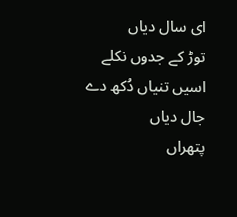ای سال دیاں
توڑ کے جدوں نکلے اسیں تنیاں دُکھ دے جال دیاں
پتھراں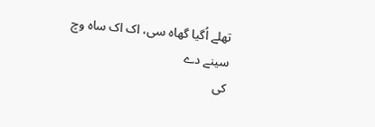تھلے اُگیا گھاہ سی، اک اک ساہ وچ سینے دے
کی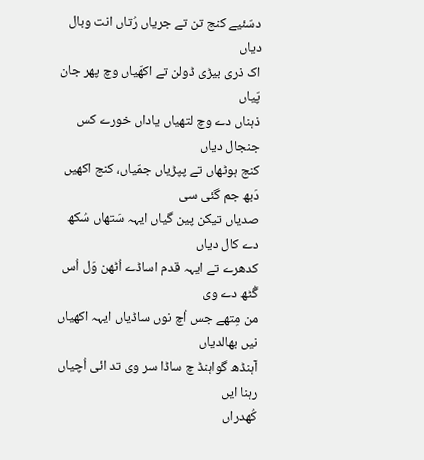دسّئیے کنج تن تے جریاں رُتاں انت وبال دیاں
اک ذری بیڑی ڈولن تے اکھّیاں وچ پھر جان پّیاں
ذہناں دے وچ لتھیاں یاداں خورے کس جنجال دیاں
کنج ہوٹھاں تے پپڑیاں جمّیاں، کنج اکھیں دَبھ جم گئی سی
صدیاں تیکن پین گیاں ایہہ سَتھاں سُکھ دے کال دیاں
کدھرے تے ایہہ قدم اساڈے اُٹھن وَل اُس گُٹھ دے وی
من مِتھے جس اُچ نوں ساڈیاں ایہہ اکھیاں نیں بھالدیاں
آہنڈھ گواہنڈ چ ساڈا سر وی تد ائی اُچیاں رہنا ایں
کُھدراں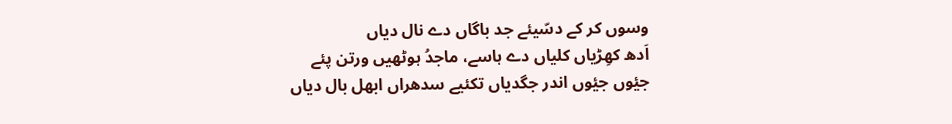وسوں کر کے دسّیئے جد باگاں دے نال دیاں
اَدھ کھِڑیاں کلیاں دے ہاسے، ماجدُ ہوٹھیں ورتن پئے
جیٔوں جیٔوں اندر جگدیاں تکئیے سدھراں ابھل بال دیاں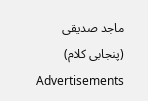ماجد صدیقی (پنجابی کلام)
Advertisements